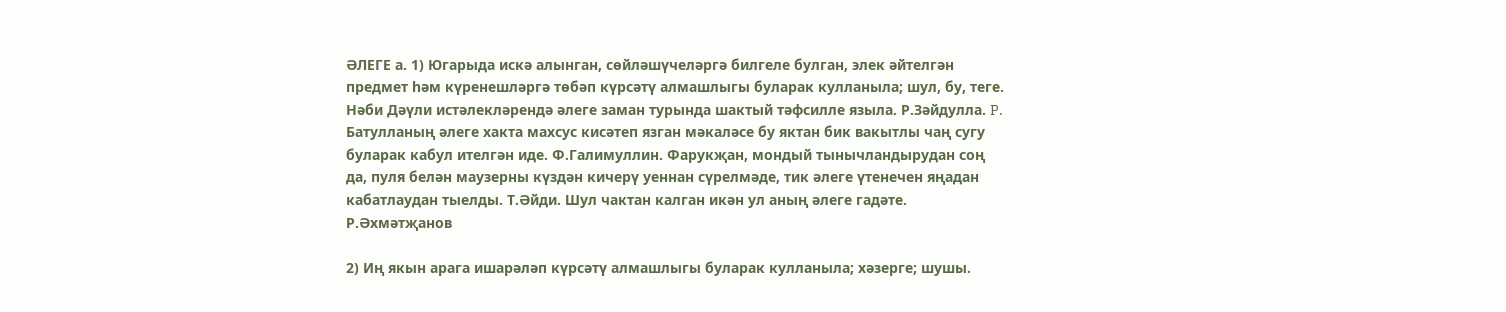ӘЛЕГЕ а. 1) Югарыда искә алынган, сөйләшүчеләргә билгеле булган, элек әйтелгән предмет һәм күренешләргә төбәп күрсәтү алмашлыгы буларак кулланыла; шул, бу, теге. Нәби Дәүли истәлекләрендә әлеге заман турында шактый тәфсилле языла. Р.Зәйдулла. P. Батулланың әлеге хакта махсус кисәтеп язган мәкаләсе бу яктан бик вакытлы чаң сугу буларак кабул ителгән иде. Ф.Галимуллин. Фарукҗан, мондый тынычландырудан соң да, пуля белән маузерны күздән кичерү уеннан сүрелмәде, тик әлеге үтенечен яңадан кабатлаудан тыелды. Т.Әйди. Шул чактан калган икән ул аның әлеге гадәте. Р.Әхмәтҗанов

2) Иң якын арага ишарәләп күрсәтү алмашлыгы буларак кулланыла; хәзерге; шушы.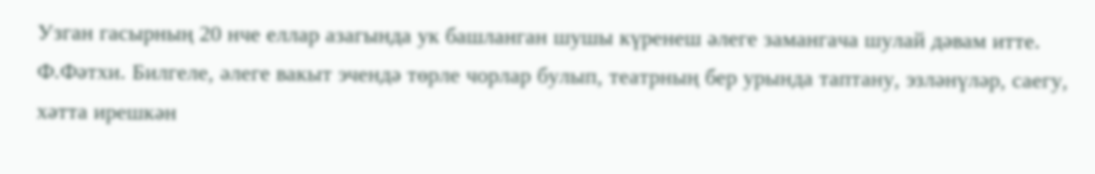Узган гасырның 20 нче еллар азагында ук башланган шушы күренеш әлеге замангача шулай дәвам итте. Ф.Фәтхи. Билгеле, әлеге вакыт эчендә төрле чорлар булып, театрның бер урында таптану, эзләнүләр, саегу, хәтта ирешкән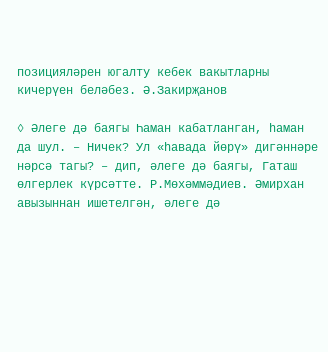позицияләрен югалту кебек вакытларны кичерүен беләбез. Ә.Закирҗанов

◊ Әлеге дә баягы Һаман кабатланган, һаман да шул. – Ничек? Ул «һавада йөрү» дигәннәре нәрсә тагы? – дип, әлеге дә баягы, Гаташ өлгерлек күрсәтте. Р.Мөхәммәдиев. Әмирхан авызыннан ишетелгән, әлеге дә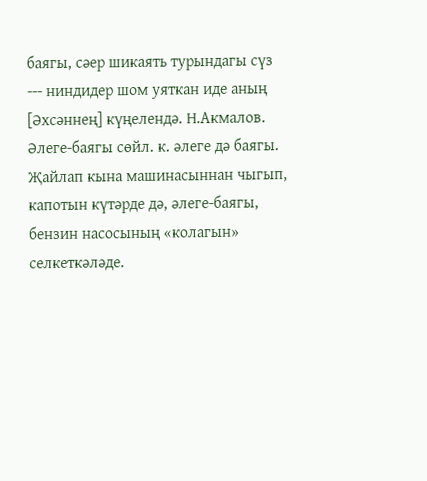баягы, сәер шикаять турындагы сүз --- ниндидер шом уяткан иде аның [Әхсәннең] күңелендә. Н.Акмалов. Әлеге-баягы сөйл. к. әлеге дә баягы. Җайлап кына машинасыннан чыгып, капотын күтәрде дә, әлеге-баягы, бензин насосының «колагын» селкеткәләде.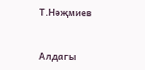Т.Нәҗмиев



Алдагы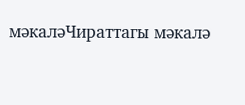мәкаләЧираттагы мәкалә